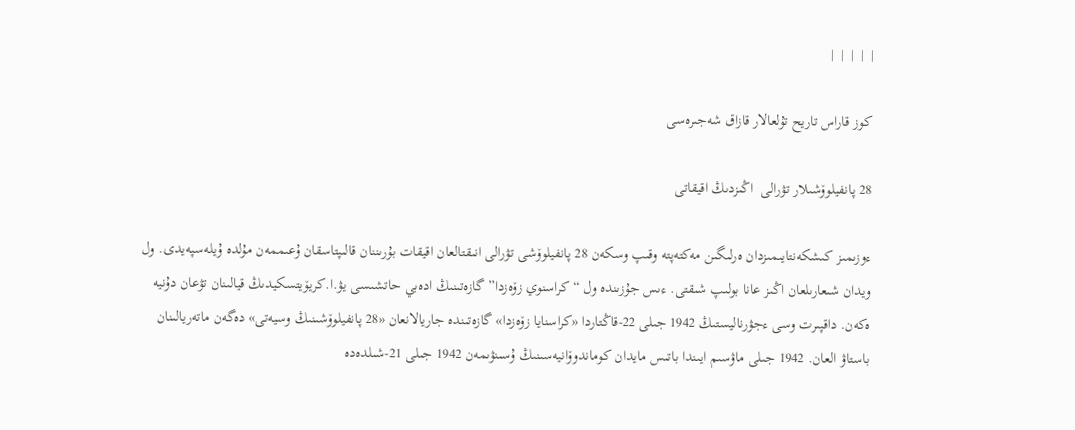|  |  |  |  |

كوز قاراس تاريح تۇلعالار قازاق شەجىرەسى

28 پانفيلوۆشىلار تۋرالى  اڭىزدىڭ اقيقاتى

ءوزىمىز كىشكەنتايىمىزدان ەرلىگىن مەكتەپتە وقىپ وسكەن 28 پانفيلوۆشى تۋرالى انىقتالعان اقيقات بۇرىننان قالىپتاسقان ۇعىممەن مۇلدە ۇيلەسپەيدى. ول ويدان شىعارىلعان اڭىز عانا بولىپ شىقتى. ءىس جۇزىندە ول “كراسنوي زۆەزدا” گازەتىنىڭ ادەبي حاتشىسى يۋ.ا.كريۆيتسكيدىڭ قيالىنان تۋعان دۇنيە ەكەن. داقپىرت وسى ءجۋرناليستىڭ 1942 جىلى 22-قاڭتاردا «كراسنايا زۆەزدا» گازەتىندە جاريالانعان «28 پانفيلوۆشىنىڭ وسيەتى» دەگەن ماتەريالىنان باستاۋ العان. 1942 جىلى ماۋسىم ايىندا باتىس مايدان كوماندوۆانيەسىنىڭ ۇسىنۋىمەن 1942 جىلى 21-شىلدەدە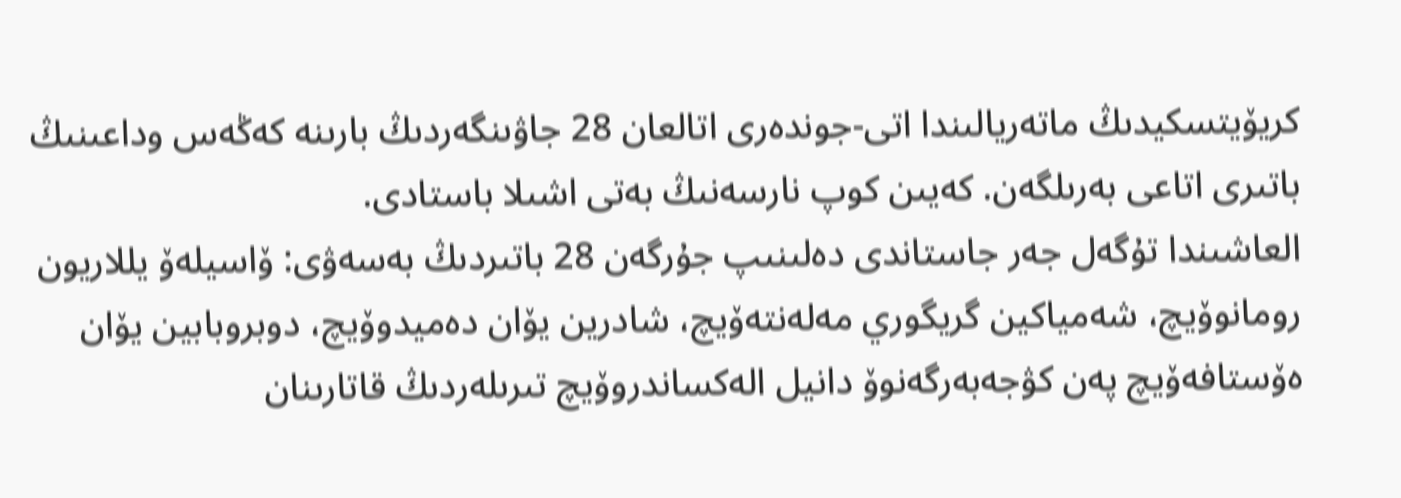كريۆيتسكيدىڭ ماتەريالىندا اتى-جوندەرى اتالعان 28 جاۋىنگەردىڭ بارىنە كەڭەس وداعىنىڭ باتىرى اتاعى بەرىلگەن. كەيىن كوپ نارسەنىڭ بەتى اشىلا باستادى.
العاشىندا تۇگەل جەر جاستاندى دەلىنىپ جۇرگەن 28 باتىردىڭ بەسەۋى: ۆاسيلەۆ يللاريون رومانوۆيچ، شەمياكين گريگوري مەلەنتەۆيچ، شادرين يۆان دەميدوۆيچ، دوبروبابين يۆان ەۆستافەۆيچ پەن كۋجەبەرگەنوۆ دانيل الەكساندروۆيچ تىرىلەردىڭ قاتارىنان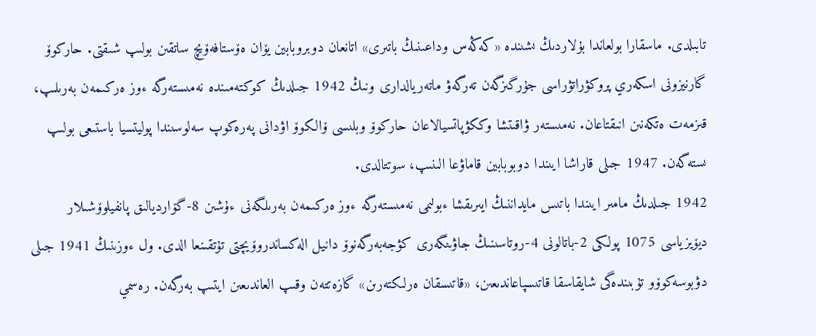تابىلدى. ماسقارا بولعاندا بۇلاردىڭ ىشىندە «كەڭەس وداعىنىڭ باتىرى» اتانعان دوبروبابين يۆان ەۆستافەۆيچ ساتقىن بولىپ شىقتى. حاركوۆ گارنيزونى اسكەري پروكۋراتۋراسى جۇرگىزگەن تەرگەۋ ماتەريالدارى ونىڭ 1942 جىلدىڭ كوكتەمىندە نەمىستەرگە ءوز ەركىمەن بەرىلىپ، قىزمەت ەتكەنىن انىقتاعان. نەمىستەر ۋاقىتشا وككۋپاتسيالاعان حاركوۆ وبلىسى ۆالكوۆ اۋدانى پەرەكوپ سەلوسىندا پوليتسيا باستىعى بولىپ ىستەگەن. 1947 جىلى قاراشا ايىندا دوبوبابين قاماۋعا الىنىپ، سوتتالدى.
1942 جىلدىڭ مامىر ايىندا باتىس مايداننىڭ ايىرىقشا ءبولىمى نەمىستەرگە ءوز ەركىمەن بەرىلگەنى ءۇشىن 8-گۆارديالىق پانفيلوۆشىلار ديۆيزياسى 1075 پولكى 2-باتالونى 4-روتاسىنىڭ جاۋىنگەرى كۋجەبەرگەنوۆ دانيل الەكساندروۆيچتى تۇتقىنعا الدى. ول ءوزىنىڭ 1941 جىلى دۋبوسەكوۆو تۇبىندەگى شايقاسقا قاتىسپاعاندىعىن، «قاتىسقان ەرلىكتەرىن» گازەتتەن وقىپ العاندىعىن ايتىپ بەرگەن. رەسمي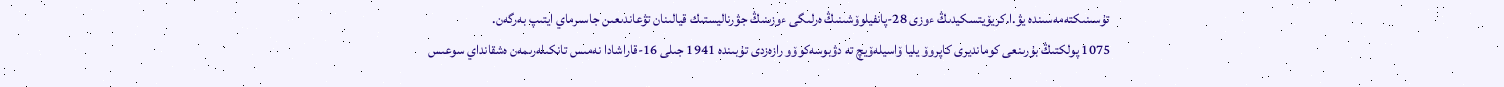تۇسىنىكتەمەسىندە يۋ.ا.كريۆيتسكيدىڭ ءوزى 28-پانفيلوۆشىنىڭ ەرلىگى ءوزىنىڭ جۋرناليستىك قيالىنان تۋعاندىعىن جاسىرماي ايتىپ بەرگەن.
1075 پولكتىڭ بۇرىنعى كومانديرى كاپروۆ يليا ۆاسيلەۆيچ تە دۋبوسەكوۆو رازەزدى تۇبىندە 1941 جىلى 16-قاراشادا نەمىس تانكىلەرىمەن ەشقانداي سوعىس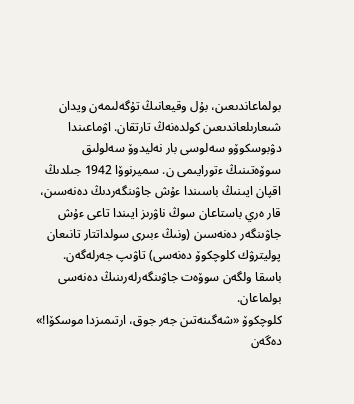بولماعاندىعىن، بۇل وقيعانىڭ تۇگەلىمەن ويدان شىعارىلعاندىعىن كولدەنەڭ تارتقان. اۋماعىندا دۋبوسكوۆو سەلوسى بار نەليدوۆ سەلولىق سوۆەتىنىڭ ءتورايىمى ن. سميرنوۆا 1942 جىلدىڭ اقپان ايىنىڭ باسىندا ءۇش جاۋىنگەردىڭ دەنەسىن، قار ەري باستاعان سوڭ ناۋرىز ايىندا تاعى ءۇش جاۋىنگەر دەنەسىن (ونىڭ ءبىرى سولداتتار تانىعان پوليترۋك كلوچكوۆ دەنەسى) تاۋىپ جەرلەگەن. باسقا ولگەن سوۆەت جاۋىنگەرلەرىنىڭ دەنەسى بولماعان.
كلوچكوۆ «شەگىنەتىن جەر جوق، ارتىمىزدا موسكۆا!» دەگەن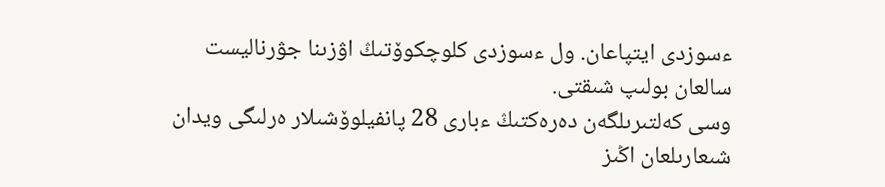ءسوزدى ايتپاعان. ول ءسوزدى كلوچكوۆتىڭ اۋزىنا جۋرناليست سالعان بولىپ شىقتى.
وسى كەلتىرىلگەن دەرەكتىڭ ءبارى 28 پانفيلوۆشىلار ەرلىگى ويدان شىعارىلعان اڭىز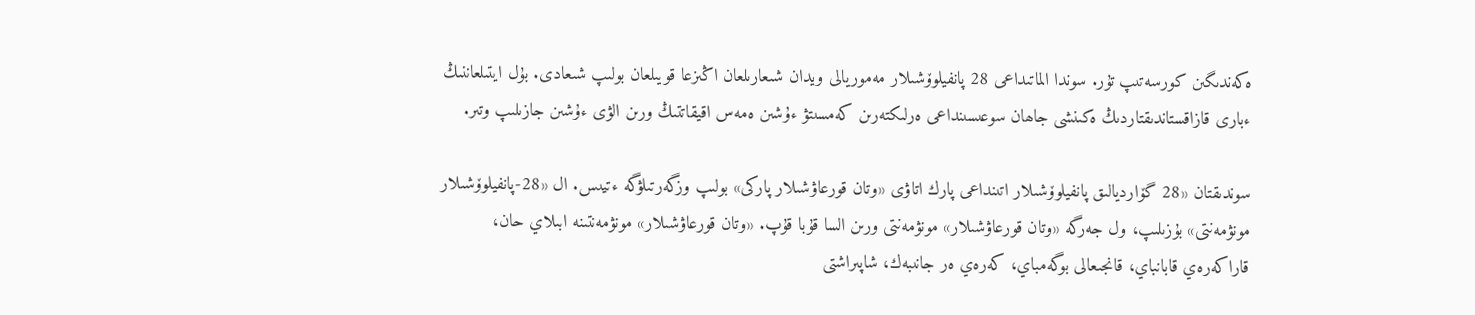ەكەندىگىن كورسەتىپ تۇر. سوندا الماتىداعى 28 پانفيلوۆشىلار مەموريالى ويدان شىعارىلعان اڭىزعا قويىلعان بولىپ شىعادى. بۇل ايتىلعاننىڭ ءبارى قازاقستاندىقتاردىڭ ەكىنشى جاھان سوعىسىنداعى ەرلىكتەرىن كەمسىتۋ ءۇشىن ەمەس اقيقاتتىڭ ورىن الۋى ءۇشىن جازىلىپ وتىر.

سوندىقتان «28 گۆارديالىق پانفيلوۆشىلار اتىنداعى پارك اتاۋى «وتان قورعاۋشىلار پاركى» بولىپ وزگەرتىلۋگە ءتيىس. ال «28-پانفيلوۆشىلار مونۋمەنتى» بۇزىلىپ، ول جەرگە «وتان قورعاۋشىلار» مونۋمەنتى ورىن السا قۇبا قۇپ. «وتان قورعاۋشىلار» مونۋمەنتىنە ابىلاي حان، قاراكەرەي قابانباي، قانجىعالى بوگەمباي، كەرەي ەر جانىبەك، شاپىراشتى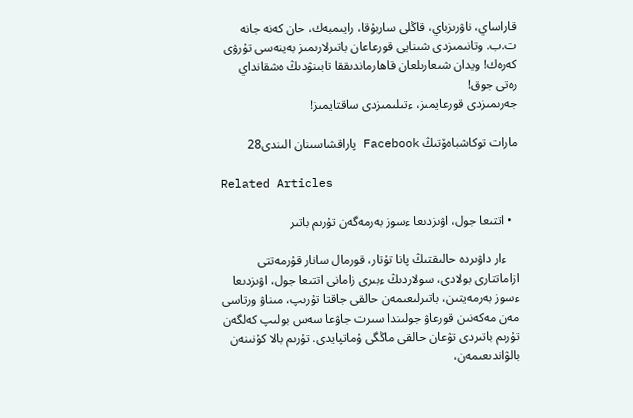قاراساي، ناۋرىزباي، قاڭلى ساربۇقا، رايىمبەك، حان كەنە جانە ت.ب. وتانىمىزدى شىنايى قورعاعان باتىرلارىمىز بەينەسى تۇرۋى كەرەك! ويدان شىعارىلعان قاھارماندىققا تابىنۋدىڭ ەشقانداي رەتى جوق!
جەرىمىزدى قورعايمىز، ءتىلىمىزدى ساقتايمىز!

مارات توكاشباەۆتىڭ Facebook پاراقشاسىنان الىندى28

Related Articles

  • اتتىعا جول، اۋىزدىعا ءسوز بەرمەگەن تۇرىم باتىر

    ءار داۋىردە حالىقتىڭ پانا تۇتار، قورمال سانار قۇرمەتتى ازاماتتارى بولادى، سولاردىڭ ءبىرى زامانى اتتىعا جول، اۋىزدىعا ءسوز بەرمەيتىن، باتىرلىعىمەن حالقى جاقتا تۇرىپ، مىناۋ ورتاسى مەن مەكەنىن قورعاۋ جولىندا سىرت جاۋعا سەس بولىپ كەلگەن تۇرىم باتىردى تۋعان حالقى ماڭگى ۇماتپايدى. تۇرىم بالا كۇنىنەن بالۋاندىعىمەن،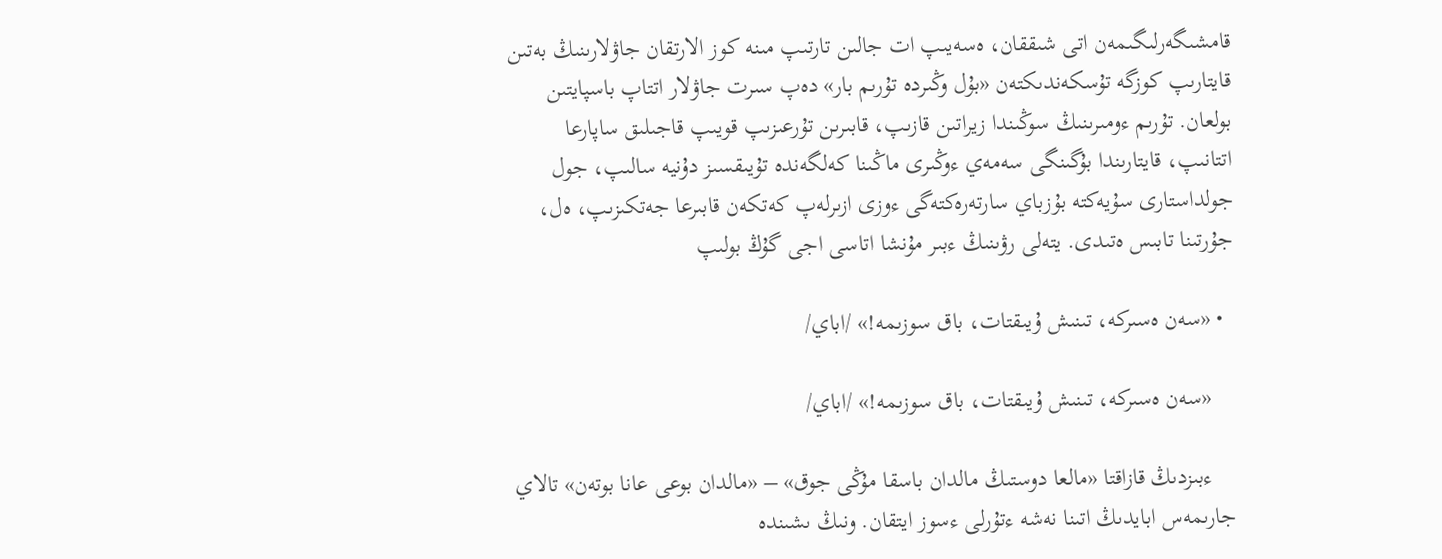قامشىگەرلىگىمەن اتى شىققان، ەسەيىپ ات جالىن تارتىپ مىنە كوز الارتقان جاۋلارىنىڭ بەتىن قايتارىپ كوزگە تۇسكەندىكتەن «بۇل وڭىردە تۇرىم بار» دەپ سىرت جاۋلار اتتاپ باسپايتىن بولعان. تۇرىم ءومىرىنىڭ سوڭىندا زيراتىن قازىپ، قابىرىن تۇرعىزىپ قويىپ قاجىلىق ساپارعا اتتانىپ، قايتارىندا بۇگىنگى سەمەي ءوڭىرى ماڭىنا كەلگەندە تۇيىقسىز دۇنيە سالىپ، جول جولداستارى سۇيەكتە بۇزباي سارتەرەكتەگى ءوزى ازىرلەپ كەتكەن قابىرعا جەتكىزىپ، ەل، جۇرتىنا تابىس ەتىدى. يتەلى رۋىنىڭ ءبىر مۇنشا اتاسى اجى گۇڭ بولىپ

  • «سەن ەسىركە، تىنىش ۇيىقتات، باق سوزىمە!» /اباي/

    «سەن ەسىركە، تىنىش ۇيىقتات، باق سوزىمە!» /اباي/

    ءبىزدىڭ قازاقتا «مالعا دوستىڭ مالدان باسقا مۇڭى جوق» – «مالدان بوعى عانا بوتەن» تالاي جارىمەس ابايدىڭ اتىنا نەشە ءتۇرلى ءسوز ايتقان. ونىڭ ىشىندە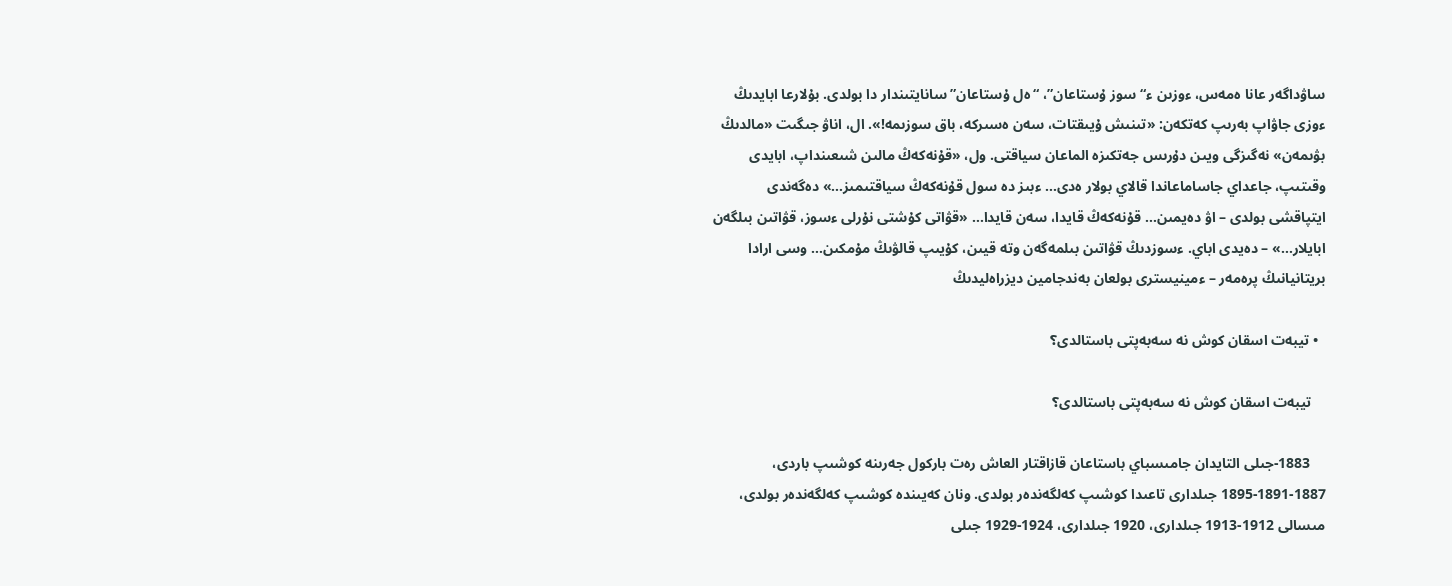ساۋداگەر عانا ەمەس، ءوزىن ء“سوز ۇستاعان”، “ەل ۇستاعان” سانايتىندار دا بولدى. بۇلارعا ابايدىڭ ءوزى جاۋاپ بەرىپ كەتكەن: «تىنىش ۇيىقتات، سەن ەسىركە، باق سوزىمە!». ال، اناۋ جىگىت «مالدىڭ بۋىمەن» نەگىزگى ويىن دۇرىس جەتكىزە الماعان سياقتى. ول، «قۇنەكەڭ مالىن شىعىنداپ، ابايدى وقىتىپ، جاعداي جاساماعاندا قالاي بولار ەدى… ءبىز دە سول قۇنەكەڭ سياقتىمىز…» دەگەندى ايتپاقشى بولدى – اۋ دەيمىن… قۇنەكەڭ قايدا، سەن قايدا… «قۋاتى كۇشتى نۇرلى ءسوز، قۋاتىن بىلگەن ابايلار…» – دەيدى اباي. ءسوزدىڭ قۋاتىن بىلمەگەن وتە قيىن، كۇيىپ قالۋىڭ مۇمكىن… وسى ارادا بريتانيانىڭ پرەمەر – ءمينيسترى بولعان بەندجامين ديزراەليدىڭ

  • تيبەت اسقان كوش نە سەبەپتى باستالدى؟

    تيبەت اسقان كوش نە سەبەپتى باستالدى؟

    1883-جىلى التايدان جامىسباي باستاعان قازاقتار العاش رەت باركول جەرىنە كوشىپ باردى، 1887-1891-1895 جىلدارى تاعىدا كوشىپ كەلگەندەر بولدى. ونان كەيىندە كوشىپ كەلگەندەر بولدى، مىسالى 1912-1913 جىلدارى، 1920 جىلدارى، 1924-1929 جىلى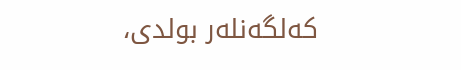كەلگەنلەر بولدى،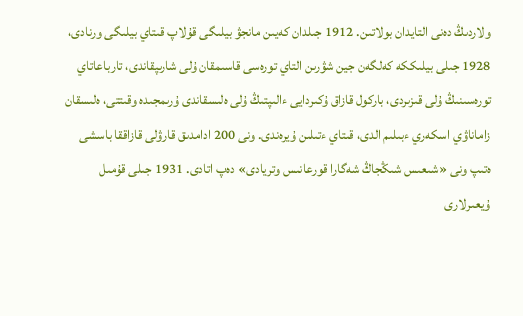ولاردىڭ دەنى التايدان بولاتىن. 1912 جىلدان كەيىن مانجۋ بيلىگى قۇلاپ قىتاي بيلىگى ورنادى، 1928 جىلى بيلىككە كەلگەن جين شۋرىن التاي تورەسى قاسىمقان ۇلى شارىپقاندى، تارباعاتاي تورەسىنىڭ ۇلى قىزىردى، باركول قازاق ۇكىردايى ءالىپتىڭ ۇلى ەلىسقاندى ۇرىمجىدە وقىتتى، ەلىسقان زاماناۋي اسكەري ءبىلىم الدى، قىتاي ءتىلىن ۇيرەندى. ونى 200 ادامدىق قارۋلى قازاققا باسشى ەتىپ ونى «شىعىس شىڭجاڭ شەگارا قورعانىس وتريادى» دەپ اتادى. 1931 جىلى قۇمىل ۇيعىرلارى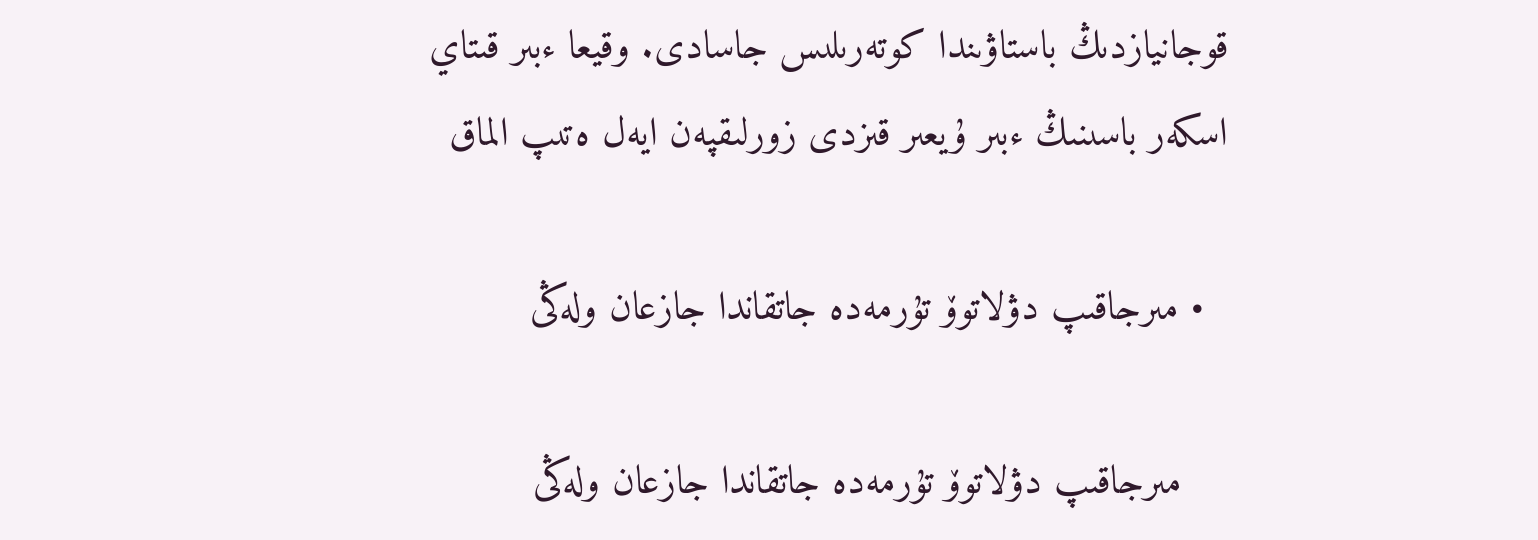قوجانيازدىڭ باستاۋىندا كوتەرىلىس جاسادى. وقيعا ءبىر قىتاي اسكەر باسىنىڭ ءبىر ۇيعىر قىزدى زورلىقپەن ايەل ەتىپ الماق

  • مىرجاقىپ دۋلاتوۆ تۇرمەدە جاتقاندا جازعان ولەڭى

    مىرجاقىپ دۋلاتوۆ تۇرمەدە جاتقاندا جازعان ولەڭى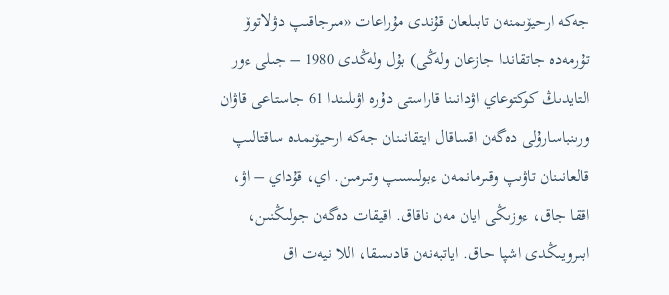جەكە ارحيۆىمنەن تابىلعان قۇندى مۇراعات «مىرجاقىپ دۋلاتوۆ تۇرمەدە جاتقاندا جازعان ولەڭى) بۇل ولەڭدى 1980 – جىلى ءور التايدىڭ كوكتوعاي اۋدانىنا قاراستى دۇرە اۋىلىندا 61 جاستاعى قاۋان ورىنباسارۇلى دەگەن اقساقال ايتقانىنان جەكە ارحيۆىمدە ساقتالىپ قالعانىنان تاۋىپ وقىرمانمەن ءبولىسىپ وتىرمىن. اي، قۇداي – اۋ، اققا جاق، ءوزىڭى ايان مەن ناقاق. اقيقات دەگەن جولىڭنىن، ابىرويىڭدى اشپا حاق. اياتبەنەن قادىسقا، اللا نيەت اق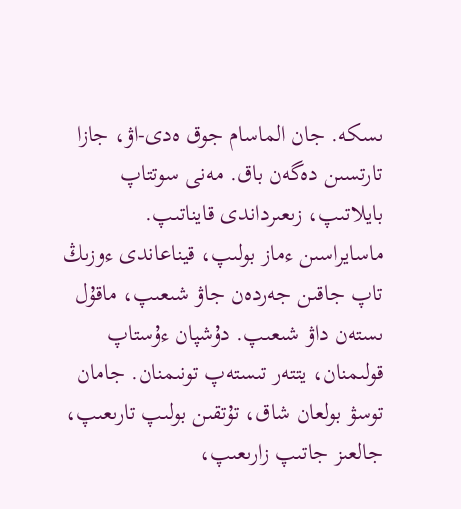ىسكە. جان الماسام جوق ەدى-اۋ، جازا تارتسىن دەگەن باق. مەنى سوتتاپ بايلاتىپ، زىعىرداندى قايناتىپ. ماسايراسىن ءماز بولىپ، قيناعاندى ءوزىڭ تاپ جاقىن جەردەن جاۋ شىعىپ، ماقۇل ىستەن داۋ شىعىپ. دۇشپان ءۇستاپ قولىمنان، يتتەر تىستەپ تونىمنان. جامان توسۋ بولعان شاق، تۇتقىن بولىپ تارىعىپ، جالعىز جاتىپ زارىعىپ،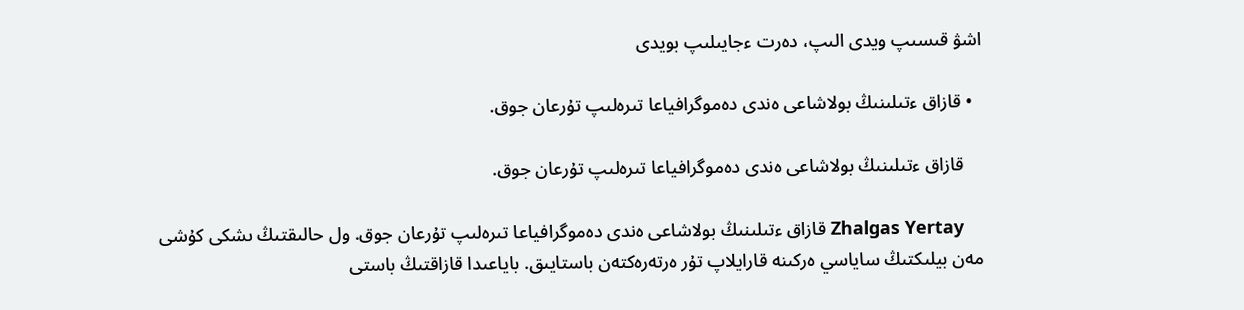اشۋ قىسىپ ويدى الىپ، دەرت ءجايىلىپ بويدى

  • قازاق ءتىلىنىڭ بولاشاعى ەندى دەموگرافياعا تىرەلىپ تۇرعان جوق.

    قازاق ءتىلىنىڭ بولاشاعى ەندى دەموگرافياعا تىرەلىپ تۇرعان جوق.

    Zhalgas Yertay قازاق ءتىلىنىڭ بولاشاعى ەندى دەموگرافياعا تىرەلىپ تۇرعان جوق. ول حالىقتىڭ ىشكى كۇشى مەن بيلىكتىڭ ساياسي ەركىنە قارايلاپ تۇر ەرتەرەكتەن باستايىق. باياعىدا قازاقتىڭ باستى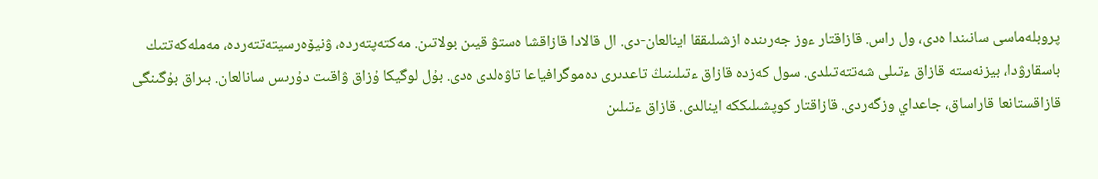پروبلەماسى سانىندا ەدى، ول راس. قازاقتار ءوز جەرىندە ازشىلىققا اينالعان-دى. ال قالادا قازاقشا ەستۋ قيىن بولاتىن. مەكتەپتەردە، ۋنيۆەرسيتەتتەردە، مەملەكەتتىك باسقارۋدا، بيزنەستە قازاق ءتىلى شەتتەتىلدى. سول كەزدە قازاق ءتىلىنىڭ تاعدىرى دەموگرافياعا تاۋەلدى ەدى. بۇل لوگيكا ۇزاق ۋاقىت دۇرىس سانالعان. بىراق بۇگىنگى قازاقستانعا قاراساق، جاعداي وزگەردى. قازاقتار كوپشىلىككە اينالدى. قازاق ءتىلىن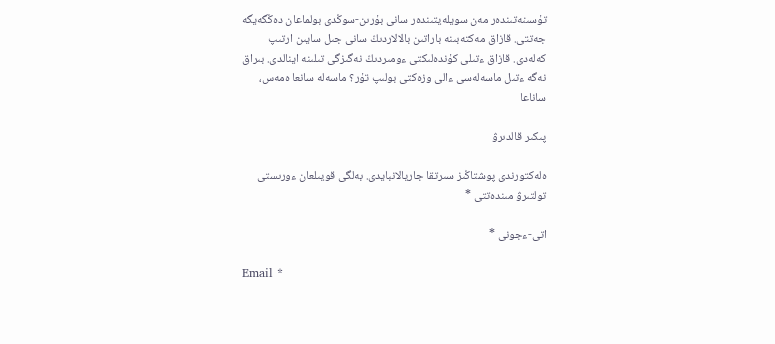تۇسىنەتىندەر مەن سويلەيتىندەر سانى بۇرىن-سوڭدى بولماعان دەڭگەيگە جەتتى. قازاق مەكتەبىنە باراتىن بالالاردىڭ سانى جىل سايىن ارتىپ كەلەدى. قازاق ءتىلى كۇندەلىكتى ءومىردىڭ نەگىزگى تىلىنە اينالدى. بىراق نەگە ءتىل ماسەلەسى ءالى وزەكتى بولىپ تۇر؟ ماسەلە سانعا ەمەس، ساناعا

پىكىر قالدىرۋ

ەلەكتورندى پوشتاڭىز سىرتقا جاريالانبايدى. بەلگى قويىلعان ءورىستى تولتىرۋ مىندەتتى *

اتى-ءجونى *

Email *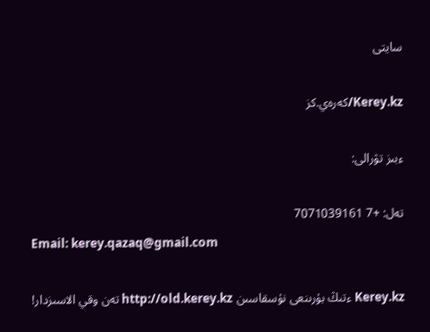سايتى

Kerey.kz/كەرەي.كز

ءبىز تۋرالى:

تەل: +7 7071039161
Email: kerey.qazaq@gmail.com

Kerey.kz ءتىڭ بۇرىنعى نۇسقاسىن http://old.kerey.kz تەن وقي الاسىزدار!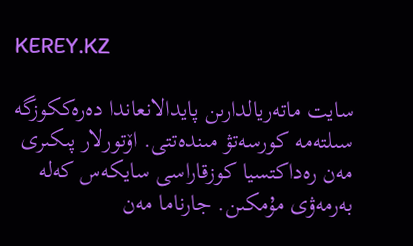KEREY.KZ

سايت ماتەريالدارىن پايدالانعاندا دەرەككوزگە سىلتەمە كورسەتۋ مىندەتتى. اۆتورلار پىكىرى مەن رەداكتسيا كوزقاراسى سايكەس كەلە بەرمەۋى مۇمكىن. جارناما مەن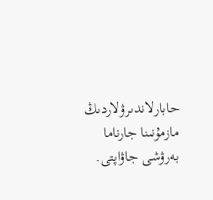حابارلاندىرۋلاردىڭ مازمۇنىنا جارناما بەرۋشى جاۋاپتى.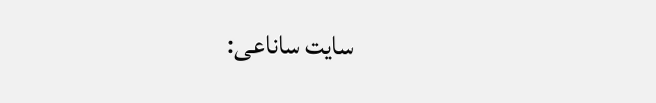سايت ساناعى: